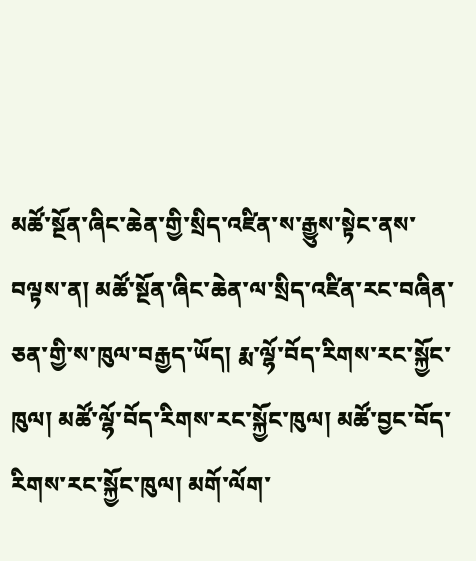མཚོ་སྔོན་ཞིང་ཆེན་གྱི་སྲིད་འཛིན་ས་རྒྱུས་སྟེང་ནས་བལྟས་ན། མཚོ་སྔོན་ཞིང་ཆེན་ལ་སྲིད་འཛིན་རང་བཞིན་ཅན་གྱི་ས་ཁུལ་བརྒྱད་ཡོད། རྨ་ལྷོ་བོད་རིགས་རང་སྐྱོང་ཁུལ། མཚོ་ལྷོ་བོད་རིགས་རང་སྐྱོང་ཁུལ། མཚོ་བྱང་བོད་རིགས་རང་སྐྱོང་ཁུལ། མགོ་ལོག་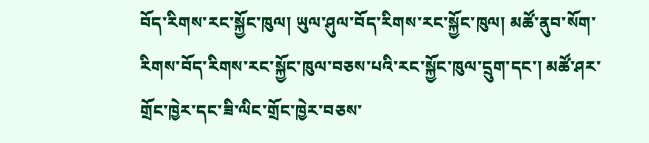བོད་རིགས་རང་སྐྱོང་ཁུལ། ཡུལ་ཤུལ་བོད་རིགས་རང་སྐྱོང་ཁུལ། མཚོ་ནུབ་སོག་རིགས་བོད་རིགས་རང་སྐྱོང་ཁུལ་བཅས་པའི་རང་སྐྱོང་ཁུལ་དྲུག་དང་། མཚོ་ཤར་གྲོང་ཁྱེར་དང་ཟི་ལིང་གྲོང་ཁྱེར་བཅས་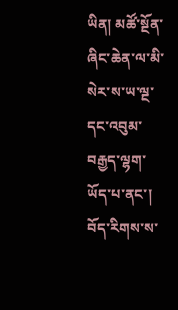ཡིན། མཚོ་སྔོན་ཞིང་ཆེན་ལ་མི་སེར་ས་ཡ་ལྔ་དང་འབུམ་བརྒྱད་ལྷག་ཡོད་པ་ནང་། བོད་རིགས་ས་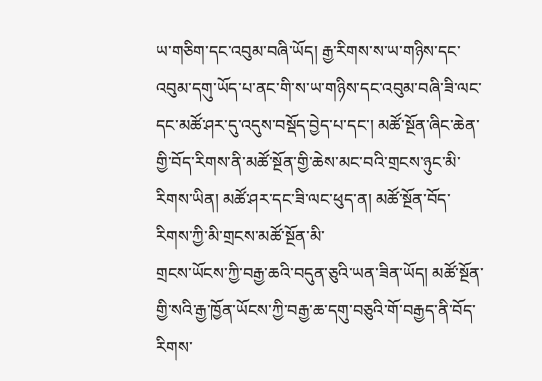ཡ་གཅིག་དང་འབུམ་བཞི་ཡོད། རྒྱ་རིགས་ས་ཡ་གཉིས་དང་འབུམ་དགུ་ཡོད་པ་ནང་གི་ས་ཡ་གཉིས་དང་འབུམ་བཞི་ཟི་ལང་དང་མཚོ་ཤར་དུ་འདུས་བསྡོད་བྱེད་པ་དང་། མཚོ་སྔོན་ཞིང་ཆེན་གྱི་བོད་རིགས་ནི་མཚོ་སྔོན་གྱི་ཆེས་མང་བའི་གྲངས་ཉུང་མི་རིགས་ཡིན། མཚོ་ཤར་དང་ཟི་ལང་ཕུད་ན། མཚོ་སྔོན་བོད་རིགས་ཀྱི་མི་གྲངས་མཚོ་སྔོན་མི་
གྲངས་ཡོངས་ཀྱི་བརྒྱ་ཆའི་བདུན་ཅུའི་ཡན་ཟིན་ཡོད། མཚོ་སྔོན་གྱི་སའི་རྒྱ་ཁྱོན་ཡོངས་ཀྱི་བརྒྱ་ཆ་དགུ་བཅུའི་གོ་བརྒྱད་ནི་བོད་རིགས་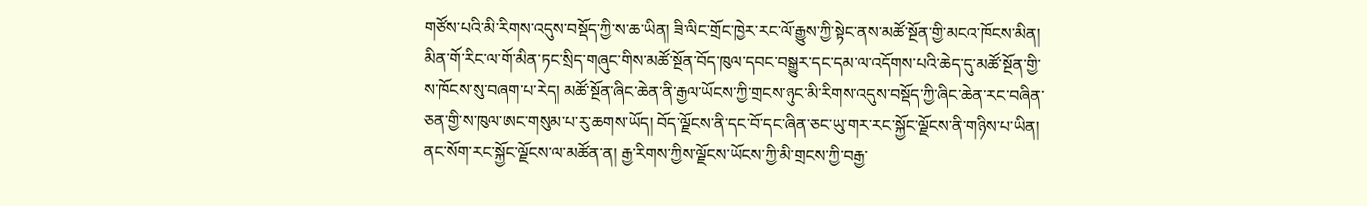གཙོས་པའི་མི་རིགས་འདུས་བསྡོད་ཀྱི་ས་ཆ་ཡིན། ཟི་ལིང་གྲོང་ཁྱེར་རང་ལོ་རྒྱུས་ཀྱི་སྟེང་ནས་མཚོ་སྔོན་གྱི་མངའ་ཁོངས་མིན། མིན་གོ་རིང་ལ་གོ་མིན་ཏང་སྲིད་གཞུང་གིས་མཚོ་སྔོན་བོད་ཁུལ་དབང་བསྒྱུར་དང་དམ་ལ་འདོགས་པའི་ཆེད་དུ་མཚོ་སྔོན་གྱི་ས་ཁོངས་སུ་བཞག་པ་རེད། མཚོ་སྔོན་ཞིང་ཆེན་ནི་རྒྱལ་ཡོངས་ཀྱི་གྲངས་ཉུང་མི་རིགས་འདུས་བསྡོད་ཀྱི་ཞིང་ཆེན་རང་བཞིན་ཅན་གྱི་ས་ཁུལ་ཨང་གསུམ་པ་རུ་ཆགས་ཡོད། བོད་ལྗོངས་ནི་དང་བོ་དང་ཞིན་ཅང་ཡུ་གར་རང་སྐྱོང་ལྗོངས་ནི་གཉིས་པ་ཡིན། ནང་སོག་རང་སྐྱོང་ལྗོངས་ལ་མཚོན་ན། རྒྱ་རིགས་ཀྱིས་ལྗོངས་ཡོངས་ཀྱི་མི་གྲངས་ཀྱི་བརྒྱ་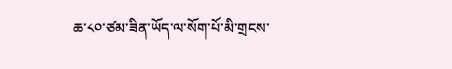ཆ་༨༠་ཙམ་ཟིན་ཡོད་ལ་སོག་པོ་མི་གྲངས་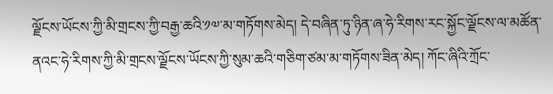ལྗོངས་ཡོངས་ཀྱི་མི་གྲངས་ཀྱི་བརྒྱ་ཆའི་༡༧་མ་གཏོགས་མེད། དེ་བཞིན་ཏུ་ཉིན་ཞ་ཧེ་རིགས་རང་སྐྱོང་ལྗོངས་ལ་མཚོན་ནའང་ཧེ་རིགས་ཀྱི་མི་གྲངས་ལྗོངས་ཡོངས་ཀྱི་སུམ་ཆའི་གཅིག་ཙམ་མ་གཏོགས་ཟིན་མེད། ཀོང་ཞིའི་ཀྲོང་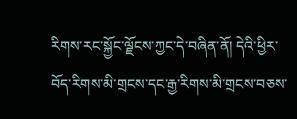རིགས་རང་སྐྱོང་ལྗོངས་ཀྱང་དེ་བཞིན་ནོ། དེའི་ཕྱིར་བོད་རིགས་མི་གྲངས་དང་རྒྱ་རིགས་མི་གྲངས་བཅས་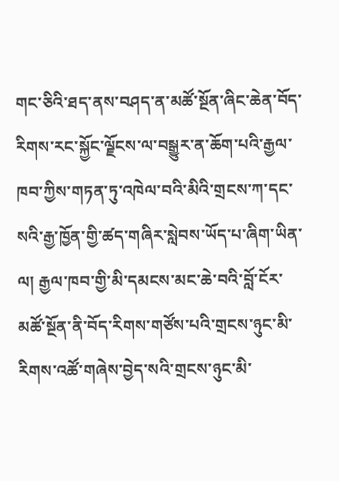གང་ཅིའི་ཐད་ནས་བཤད་ན་མཚོ་སྔོན་ཞིང་ཆེན་བོད་རིགས་རང་སྐྱོང་ལྗོངས་ལ་བསྒྱུར་ན་ཆོག་པའི་རྒྱལ་ཁབ་ཀྱིས་གཏན་ཏུ་འཁེལ་བའི་མིའི་གྲངས་ཀ་དང་སའི་རྒྱ་ཁྱོན་གྱི་ཚད་གཞིར་སླེབས་ཡོད་པ་ཞིག་ཡིན་ལ། རྒྱལ་ཁབ་གྱི་མི་དམངས་མང་ཆེ་བའི་བློ་ངོར་མཚོ་སྔོན་ནི་བོད་རིགས་གཙོས་པའི་གྲངས་ཉུང་མི་རིགས་འཚོ་གཞེས་བྱེད་སའི་གྲངས་ཉུང་མི་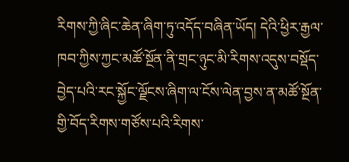རིགས་ཀྱི་ཞིང་ཆེན་ཞིག་ཏུ་འདོད་བཞིན་ཡོད། དེའི་ཕྱིར་རྒྱལ་ཁབ་ཀྱིས་ཀྱང་མཚོ་སྔོན་ནི་གྲང་ཉུང་མི་རིགས་འདུས་བསྡོད་བྱེད་པའི་རང་སྐྱོང་ལྗོངས་ཞིག་ལ་ངོས་ལེན་བྱས་ན་མཚོ་སྔོན་གྱི་བོད་རིགས་གཙོས་པའི་རིགས་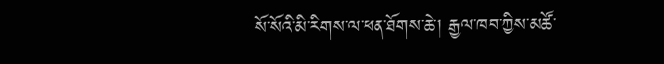སོ་སོའི་མི་རིགས་ལ་ཕན་ཐོགས་ཆེ་། རྒྱལ་ཁབ་ཀྱིས་མཚོ་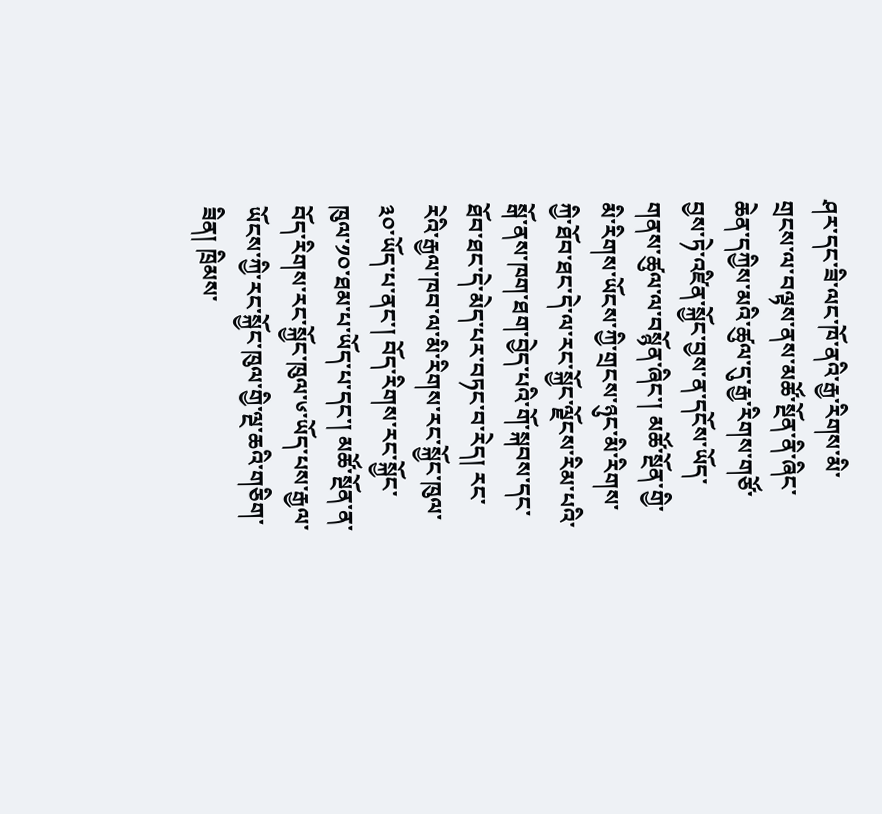ཤར་དང་ཟི་ལང་ཁོ་ནའི་རྒྱ་རིགས་མི་གྲངས་ལ་བལྟས་ནས་མཚོ་སྔོན་ནི་ཞིང་ཆེན་དཀྱིས་མའི་ཚུལ་དུ་རྒྱ་རིགས་གཙོ་བྱས་ཏེ་འཛིན་སྐྱོང་བྱས་ན་དངོས་ཡོད་གནས་ཚུལ་ལ་བསྙོན་ཞིང་། མཚོ་སྔོན་གྱི་མི་རིགས་ཡོངས་ཀྱི་གྲངས་ཉུང་མི་རིགས་ཀྱི་ཐོབ་ཐང་དེ་ལ་རང་སྐྱོང་ལྗོངས་རིམ་པའི་སྒོ་ནས་ཁག་ཐག་བྱེད་པའི་གོ་སྐབས་དང་ཐོབ་ཐང་དེ་མེད་པར་བཏང་བ་རེད། རང་རེའི་རྒྱལ་ཁབ་ལ་མི་རིགས་རང་སྐྱོང་ཁུལ་༣༠་ཡོད་པ་ནང་། བོད་རིགས་རང་སྐྱོང་ཁུལ་༡༠་ཐམ་པ་ཡོད་པ་དང་། མཚོ་སྔོན་ན་བོད་རིགས་རང་སྐྱོང་ཁུལ་༦་ཡོད་པས་རྒྱལ་ཡོངས་ཀྱི་རང་སྐྱོང་ཁུལ་གྱི་ལྔ་ཆའི་གཅིག་ཟིན། ཁྲིམས་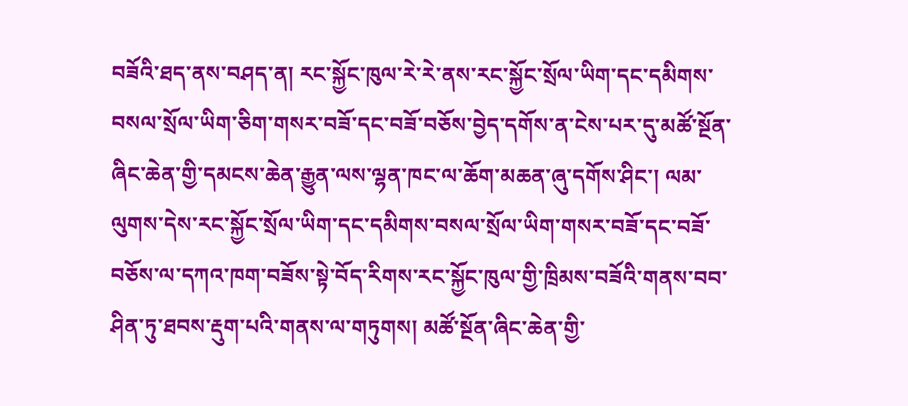བཟོའི་ཐད་ནས་བཤད་ན། རང་སྐྱོང་ཁུལ་རེ་རེ་ནས་རང་སྐྱོང་སྲོལ་ཡིག་དང་དམིགས་བསལ་སྲོལ་ཡིག་ཅིག་གསར་བཟོ་དང་བཟོ་བཅོས་བྱེད་དགོས་ན་ངེས་པར་དུ་མཚོ་སྔོན་ཞིང་ཆེན་གྱི་དམངས་ཆེན་རྒྱུན་ལས་ལྷན་ཁང་ལ་ཆོག་མཆན་ཞུ་དགོས་ཤིང་། ལམ་ལུགས་དེས་རང་སྐྱོང་སྲོལ་ཡིག་དང་དམིགས་བསལ་སྲོལ་ཡིག་གསར་བཟོ་དང་བཟོ་བཅོས་ལ་དཀའ་ཁག་བཟོས་སྟེ་བོད་རིགས་རང་སྐྱོང་ཁུལ་གྱི་ཁྲིམས་བཟོའི་གནས་བབ་ཤིན་ཏུ་ཐབས་རྡུག་པའི་གནས་ལ་གཏུགས། མཚོ་སྔོན་ཞིང་ཆེན་གྱི་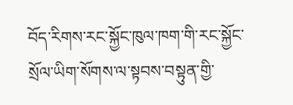བོད་རིགས་རང་སྐྱོང་ཁུལ་ཁག་གི་རང་སྐྱོང་སྲོལ་ཡིག་སོགས་ལ་སྟབས་བསྟུན་གྱི་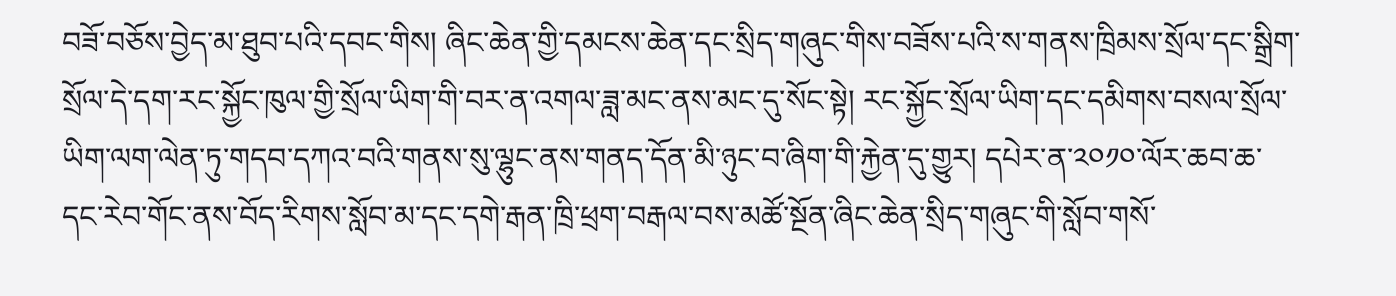བཟོ་བཅོས་བྱེད་མ་ཐུབ་པའི་དབང་གིས། ཞིང་ཆེན་གྱི་དམངས་ཆེན་དང་སྲིད་གཞུང་གིས་བཟོས་པའི་ས་གནས་ཁྲིམས་སྲོལ་དང་སྒྲིག་སྲོལ་དེ་དག་རང་སྐྱོང་ཁུལ་གྱི་སྲོལ་ཡིག་གི་བར་ན་འགལ་ཟླ་མང་ནས་མང་དུ་སོང་སྟེ། རང་སྐྱོང་སྲོལ་ཡིག་དང་དམིགས་བསལ་སྲོལ་ཡིག་ལག་ལེན་ཏུ་གདབ་དཀའ་བའི་གནས་སུ་ལྷུང་ནས་གནད་དོན་མི་ཉུང་བ་ཞིག་གི་རྐྱེན་དུ་གྱུར། དཔེར་ན་༢༠༡༠་ལོར་ཆབ་ཆ་དང་རེབ་གོང་ནས་བོད་རིགས་སློབ་མ་དང་དགེ་རྒན་ཁྲི་ཕྲག་བརྒལ་བས་མཚོ་སྔོན་ཞིང་ཆེན་སྲིད་གཞུང་གི་སློབ་གསོ་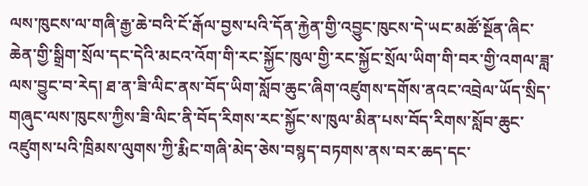ལས་ཁུངས་ལ་གཞི་རྒྱ་ཆེ་བའི་ངོ་རྒོལ་བྱས་པའི་དོན་རྐྱེན་གྱི་འབྱུང་ཁུངས་དེ་ཡང་མཚོ་སྔོན་ཞིང་ཆེན་གྱི་སྒྲིག་སྲོལ་དང་དེའི་མངའ་འོག་གི་རང་སྐྱོང་ཁུལ་གྱི་རང་སྐྱོང་སྲོལ་ཡིག་གི་བར་གྱི་འགལ་ཟླ་ལས་བྱུང་བ་རེད། ཐ་ན་ཟི་ལིང་ནས་བོད་ཡིག་སློབ་ཆུང་ཞིག་འཛུགས་དགོས་ནའང་འབྲེལ་ཡོད་སྲིད་གཞུང་ལས་ཁུངས་ཀྱིས་ཟི་ལིང་ནི་བོད་རིགས་རང་སྐྱོང་ས་ཁུལ་མིན་པས་བོད་རིགས་སློབ་ཆུང་འཛུགས་པའི་ཁྲིམས་ལུགས་ཀྱི་རྨིང་གཞི་མེད་ཅེས་བསྙད་བཏགས་ནས་བར་ཆད་དང་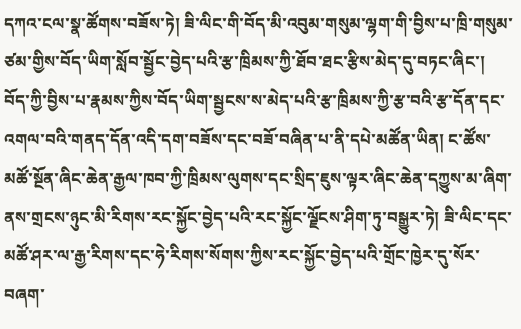དཀའ་ངལ་སྣ་ཚོགས་བཟོས་ཏེ། ཟི་ལིང་གི་བོད་མི་འབུམ་གསུམ་ལྷག་གི་བྱིས་པ་ཁྲི་གསུམ་ཙམ་གྱིས་བོད་ཡིག་སློབ་སྦྱོང་བྱེད་པའི་རྩ་ཁྲིམས་ཀྱི་ཐོབ་ཐང་རྩིས་མེད་དུ་བཏང་ཞིང་། བོད་ཀྱི་བྱིས་པ་རྣམས་ཀྱིས་བོད་ཡིག་སྦྱངས་ས་མེད་པའི་རྩ་ཁྲིམས་ཀྱི་རྩ་བའི་རྩ་དོན་དང་འགལ་བའི་གནད་དོན་འདི་དག་བཟོས་དང་བཟོ་བཞིན་པ་ནི་དཔེ་མཚོན་ཡིན། ང་ཚོས་མཚོ་སྔོན་ཞིང་ཆེན་རྒྱལ་ཁབ་ཀྱི་ཁྲིམས་ལུགས་དང་སྲིད་ཇུས་ལྟར་ཞིང་ཆེན་དཀྱུས་མ་ཞིག་ནས་གྲངས་ཉུང་མི་རིགས་རང་སྐྱོང་བྱེད་པའི་རང་སྐྱོང་ལྗོངས་ཤིག་ཏུ་བསྒྱུར་ཏེ། ཟི་ལིང་དང་མཚོ་ཤར་ལ་རྒྱ་རིགས་དང་ཧེ་རིགས་སོགས་ཀྱིས་རང་སྐྱོང་བྱེད་པའི་གྲོང་ཁྱེར་དུ་སོར་བཞག་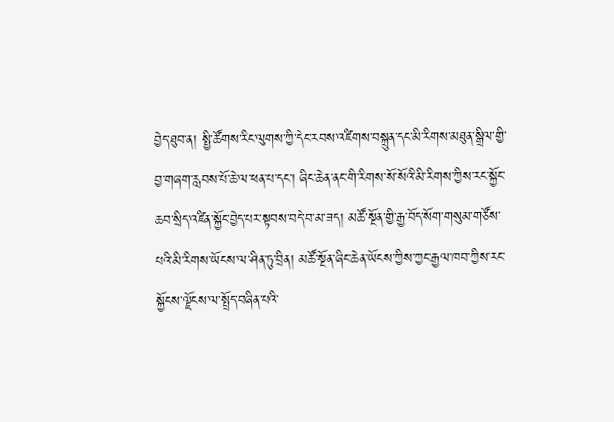བྱེད་ཐུབ་ན། སྤྱི་ཚོགས་རིང་ལུགས་ཀྱི་དེང་རབས་འཛིགས་བསྐྲུན་དང་མི་རིགས་མཐུན་སྒྲིལ་གྱི་བྱ་གཞག་རླབས་པོ་ཆེ་ལ་ཕན་པ་དང་། ཞིང་ཆེན་ནང་གི་རིགས་སོ་སོའི་མི་རིགས་ཀྱིས་རང་སྐྱོང་ཆབ་སྲིད་འཛིན་སྐྱོང་བྱེད་པར་སྟབས་བདེ་བ་མ་ཟད། མཚོ་སྔོན་གྱི་རྒྱ་བོད་སོག་གསུམ་གཙོས་པའི་མི་རིགས་ཡོངས་ལ་ཤིན་ཏུ་བྲིན། མཚོ་སྔོན་ཞིང་ཆེན་ཡོངས་ཀྱིས་ཀྱང་རྒྱལ་ཁབ་ཀྱིས་རང་སྐྱོངས་ལྗོངས་ལ་སྤྲོད་བཞིན་པའི་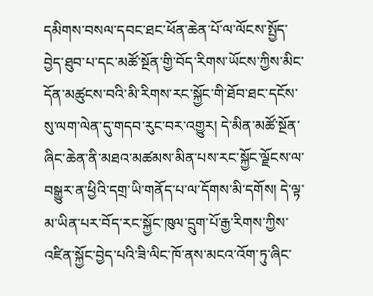དམིགས་བསལ་དབང་ཐང་ཕོན་ཆེན་པོ་ལ་ལོངས་སྤྱོད་བྱེད་ཐུབ་པ་དང་མཚོ་སྔོན་གྱི་བོད་རིགས་ཡོངས་ཀྱིས་མིང་དོན་མཚུངས་བའི་མི་རིགས་རང་སྐྱོང་གི་ཐོབ་ཐང་དངོས་སུ་ལག་ལེན་དུ་གདབ་རུང་བར་འགྱུར། དེ་མིན་མཚོ་སྔོན་ཞིང་ཆེན་ནི་མཐའ་མཚམས་མིན་པས་རང་སྐྱོང་ལྗོངས་ལ་བསྒྱུར་ན་ཕྱིའི་དགྲ་ཡི་གནོད་པ་ལ་དོགས་མི་དགོས། དེ་ལྟ་མ་ཡིན་པར་བོད་རང་སྐྱོང་ཁུལ་དྲུག་པོ་རྒྱ་རིགས་ཀྱིས་འཛིན་སྐྱོང་བྱེད་པའི་ཟི་ལིང་ཁོ་ནས་མངའ་འོག་ཏུ་ཞིང་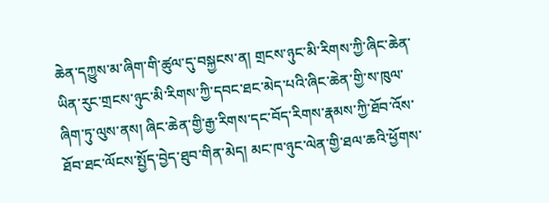ཆེན་དཀྱུས་མ་ཞིག་གི་ཚུལ་དུ་བསྐྱངས་ན། གྲངས་ཉུང་མི་རིགས་ཀྱི་ཞིང་ཆེན་ཡིན་རུང་གྲངས་ཉུང་མི་རིགས་ཀྱི་དབང་ཐང་མེད་པའི་ཞིང་ཆེན་གྱི་ས་ཁུལ་ཞིག་ཏུ་ལུས་ནས། ཞིང་ཆེན་གྱི་རྒྱ་རིགས་དང་བོད་རིགས་རྣམས་ཀྱི་ཐོབ་འོས་ཐོབ་ཐང་ལོངས་སྤྱོད་བྱེད་ཐུབ་གིན་མེད། མང་ཁ་ཉུང་ལེན་གྱི་ཐལ་ཆའི་ཕྱོགས་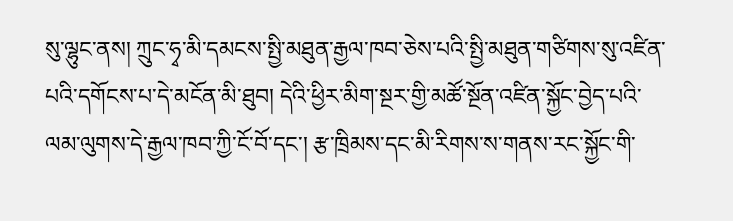སུ་ལྷུང་ནས། ཀྲུང་ཧྭ་མི་དམངས་སྤྱི་མཐུན་རྒྱལ་ཁབ་ཅེས་པའི་སྤྱི་མཐུན་གཙིགས་སུ་འཛིན་པའི་དགོངས་པ་དེ་མངོན་མི་ཐུབ། དེའི་ཕྱིར་མིག་སྔར་གྱི་མཚོ་སྔོན་འཛིན་སྐྱོང་བྱེད་པའི་ལམ་ལུགས་དེ་རྒྱལ་ཁབ་ཀྱི་ངོ་བོ་དང་། རྩ་ཁྲིམས་དང་མི་རིགས་ས་གནས་རང་སྐྱོང་གི་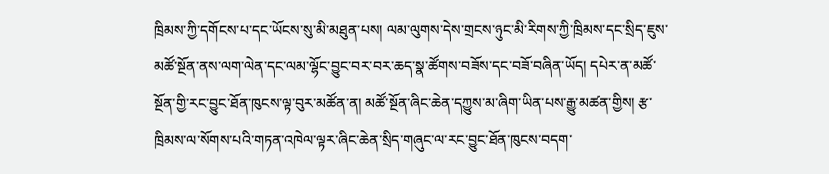ཁྲིམས་ཀྱི་དགོངས་པ་དང་ཡོངས་སུ་མི་མཐུན་པས། ལམ་ལུགས་དེས་གྲངས་ཉུང་མི་རིགས་ཀྱི་ཁྲིམས་དང་སྲིད་ཇུས་མཚོ་སྔོན་ནས་ལག་ལེན་དང་ལམ་ལྷོང་བྱུང་བར་བར་ཆད་སྣ་ཚོགས་བཟོས་དང་བཟོ་བཞིན་ཡོད། དཔེར་ན་མཚོ་སྔོན་གྱི་རང་བྱུང་ཐོན་ཁུངས་ལྟ་བུར་མཚོན་ན། མཚོ་སྔོན་ཞིང་ཆེན་དཀྱུས་མ་ཞིག་ཡིན་པས་རྒྱུ་མཚན་གྱིས། རྩ་ཁྲིམས་ལ་སོགས་པའི་གཏན་འཁེལ་ལྟར་ཞིང་ཆེན་སྲིད་གཞུང་ལ་རང་བྱུང་ཐོན་ཁུངས་བདག་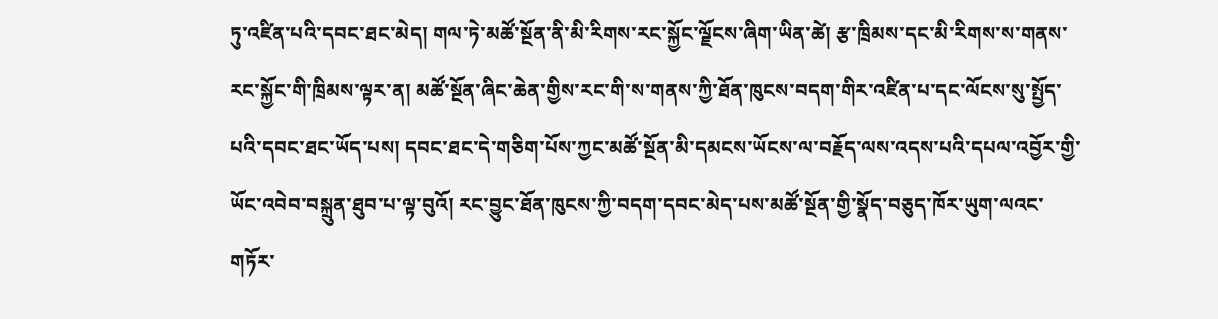ཏུ་འཛིན་པའི་དབང་ཐང་མེད། གལ་ཏེ་མཚོ་སྔོན་ནི་མི་རིགས་རང་སྐྱོང་ལྗོངས་ཞིག་ཡིན་ཚེ། རྩ་ཁྲིམས་དང་མི་རིགས་ས་གནས་རང་སྐྱོང་གི་ཁྲིམས་ལྟར་ན། མཚོ་སྔོན་ཞིང་ཆེན་གྱིས་རང་གི་ས་གནས་ཀྱི་ཐོན་ཁུངས་བདག་གིར་འཛིན་པ་དང་ལོངས་སུ་སྤྱོད་པའི་དབང་ཐང་ཡོད་པས། དབང་ཐང་དེ་གཅིག་པོས་ཀྱང་མཚོ་སྔོན་མི་དམངས་ཡོངས་ལ་བརྗོད་ལས་འདས་པའི་དཔལ་འབྱོར་གྱི་ཡོང་འབེབ་བསྐྲུན་ཐུབ་པ་ལྟ་བུའོ། རང་བྱུང་ཐོན་ཁུངས་ཀྱི་བདག་དབང་མེད་པས་མཚོ་སྔོན་གྱི་སྣོད་བཅུད་ཁོར་ཡུག་ལའང་གཏོར་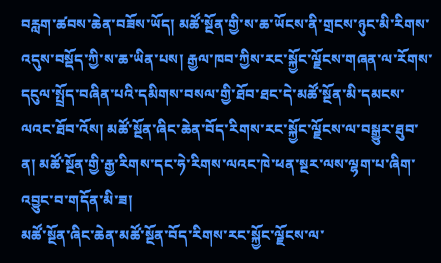བརླག་ཚབས་ཆེན་བཟོས་ཡོད། མཚོ་སྔོན་གྱི་ས་ཆ་ཡོངས་ནི་གྲངས་ཉུང་མི་རིགས་འདུས་བསྡོད་ཀྱི་ས་ཆ་ཡིན་པས། རྒྱལ་ཁབ་ཀྱིས་རང་སྐྱོང་ལྗོངས་གཞན་ལ་རོགས་དངུལ་སྤྲོད་བཞིན་པའི་དམིགས་བསལ་གྱི་ཐོབ་ཐང་དེ་མཚོ་སྔོན་མི་དམངས་ལའང་ཐོབ་འོས། མཚོ་སྔོན་ཞིང་ཆེན་བོད་རིགས་རང་སྐྱོང་ལྗོངས་ལ་བསྒྱུར་ཐུབ་ན། མཚོ་སྔོན་གྱི་རྒྱ་རིགས་དང་ཧེ་རིགས་ལའང་ཁེ་ཕན་སྔར་ལས་ལྷག་པ་ཞིག་འབྱུང་བ་གདོན་མི་ཟ།
མཚོ་སྔོན་ཞིང་ཆེན་མཚོ་སྔོན་བོད་རིགས་རང་སྐྱོང་ལྗོངས་ལ་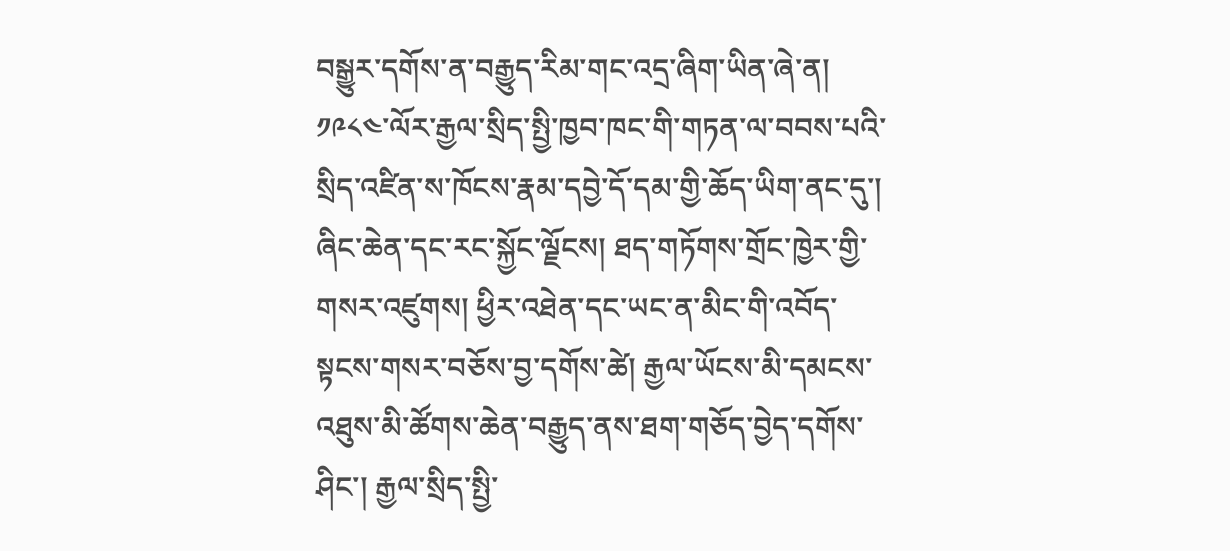བསྒྱུར་དགོས་ན་བརྒྱུད་རིམ་གང་འདྲ་ཞིག་ཡིན་ཞེ་ན། ༡༩༨༤་ལོར་རྒྱལ་སྲིད་སྤྱི་ཁྱབ་ཁང་གི་གཏན་ལ་བབས་པའི་སྲིད་འཛིན་ས་ཁོངས་རྣམ་དབྱེ་དོ་དམ་གྱི་ཆོད་ཡིག་ནང་དུ་། ཞིང་ཆེན་དང་རང་སྐྱོང་ལྗོངས། ཐད་གཏོགས་གྲོང་ཁྱེར་གྱི་གསར་འཛུགས། ཕྱིར་འཐེན་དང་ཡང་ན་མིང་གི་འབོད་སྟངས་གསར་བཅོས་བྱ་དགོས་ཚེ། རྒྱལ་ཡོངས་མི་དམངས་འཐུས་མི་ཚོགས་ཆེན་བརྒྱུད་ནས་ཐག་གཅོད་བྱེད་དགོས་ཤིང་། རྒྱལ་སྲིད་སྤྱི་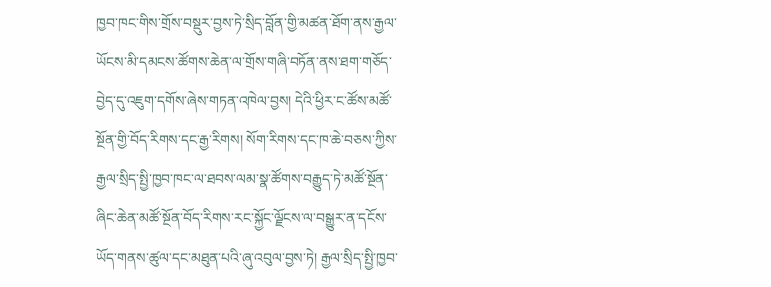ཁྱབ་ཁང་གིས་གྲོས་བསྡུར་བྱས་ཏེ་སྲིད་བློན་གྱི་མཚན་ཐོག་ནས་རྒྱལ་ཡོངས་མི་དམངས་ཚོགས་ཆེན་ལ་གྲོས་གཞི་བཏོན་ནས་ཐག་གཅོད་བྱེད་དུ་འཇུག་དགོས་ཞེས་གཏན་འཁེལ་བྱས། དེའི་ཕྱིར་ང་ཚོས་མཚོ་སྔོན་གྱི་བོད་རིགས་དང་རྒྱ་རིགས། སོག་རིགས་དང་ཁ་ཆེ་བཅས་ཀྱིས་རྒྱལ་སྲིད་སྤྱི་ཁྱབ་ཁང་ལ་ཐབས་ལམ་སྣ་ཚོགས་བརྒྱུད་ཏེ་མཚོ་སྔོན་ཞིང་ཆེན་མཚོ་སྔོན་བོད་རིགས་རང་སྐྱོང་ལྗོངས་ལ་བསྒྱུར་ན་དངོས་ཡོད་གནས་ཚུལ་དང་མཐུན་པའི་ཞུ་འབུལ་བྱས་ཏེ། རྒྱལ་སྲིད་སྤྱི་ཁྱབ་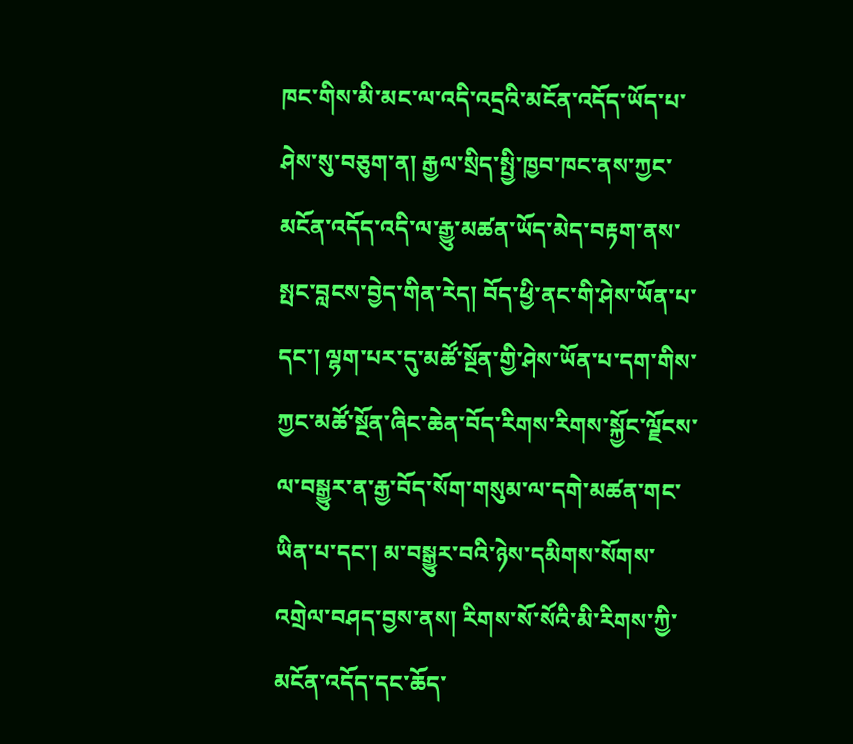ཁང་གིས་མི་མང་ལ་འདི་འདྲའི་མངོན་འདོད་ཡོད་པ་ཤེས་སུ་བཅུག་ན། རྒྱལ་སྲིད་སྤྱི་ཁྱབ་ཁང་ནས་ཀྱང་མངོན་འདོད་འདི་ལ་རྒྱུ་མཚན་ཡོད་མེད་བརྟག་ནས་སྤང་བླངས་བྱེད་གིན་རེད། བོད་ཕྱི་ནང་གི་ཤེས་ཡོན་པ་དང་། ལྷག་པར་དུ་མཚོ་སྔོན་གྱི་ཤེས་ཡོན་པ་དག་གིས་ཀྱང་མཚོ་སྔོན་ཞིང་ཆེན་བོད་རིགས་རིགས་སྐྱོང་ལྗོངས་ལ་བསྒྱུར་ན་རྒྱ་བོད་སོག་གསུམ་ལ་དགེ་མཚན་གང་ཡིན་པ་དང་། མ་བསྒྱུར་བའི་ཉེས་དམིགས་སོགས་འགྲེལ་བཤད་བྱས་ནས། རིགས་སོ་སོའི་མི་རིགས་ཀྱི་མངོན་འདོད་དང་ཆོད་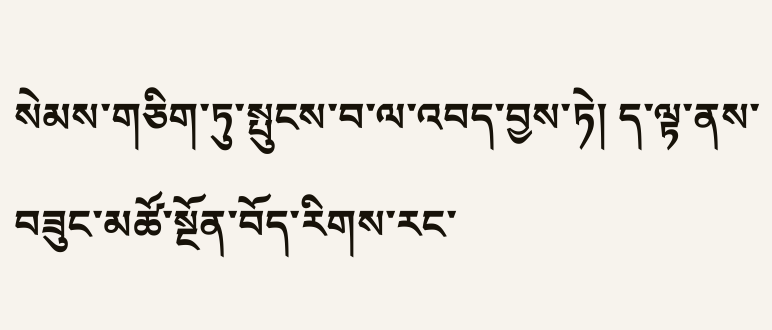སེམས་གཅིག་ཏུ་སྤུངས་བ་ལ་འབད་བྱས་ཏེ། ད་ལྟ་ནས་བཟུང་མཚོ་སྔོན་བོད་རིགས་རང་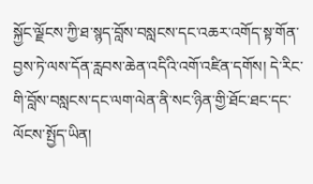སྐྱོང་ལྗོངས་ཀྱི་ཐ་སྙད་བློས་བསླངས་དང་འཆར་འགོད་སྟ་གོན་བྱས་ཏེ་ལས་དོན་རླབས་ཆེན་འདིའི་འགོ་འཛིན་དགོས། དེ་རིང་གི་བློས་བསླངས་དང་ལག་ལེན་ནི་སང་ཉིན་གྱི་ཐོང་ཐང་དང་ལོངས་སྤྱོད་ཡིན།